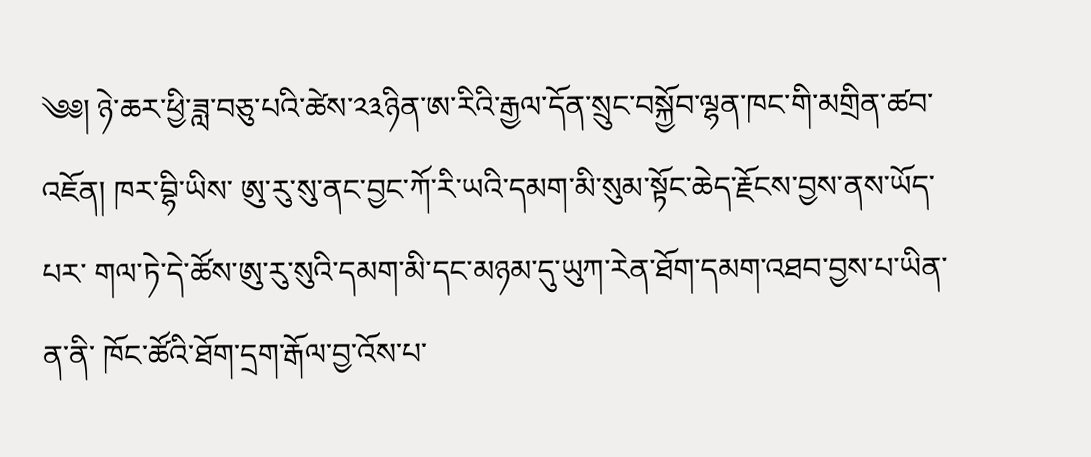༄༅། ཉེ་ཆར་ཕྱི་ཟླ་བཅུ་པའི་ཚེས་༢༣ཉིན་ཨ་རིའི་རྒྱལ་དོན་སྲུང་བསྐྱོབ་ལྷན་ཁང་གི་མགྲིན་ཚབ་འཇོན། ཁར་བྷི་ཡིས་ ཨུ་རུ་སུ་ནང་བྱང་ཀོ་རི་ཡའི་དམག་མི་སུམ་སྟོང་ཆེད་རྗོངས་བྱས་ནས་ཡོད་པར་ གལ་ཏེ་དེ་ཚོས་ཨུ་རུ་སུའི་དམག་མི་དང་མཉམ་དུ་ཡུཀ་རེན་ཐོག་དམག་འཐབ་བྱས་པ་ཡིན་ན་ནི་ ཁོང་ཚོའི་ཐོག་དྲག་རྒོལ་བྱ་འོས་པ་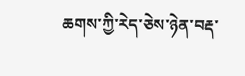ཆགས་ཀྱི་རེད་ཅེས་ཉེན་བརྡ་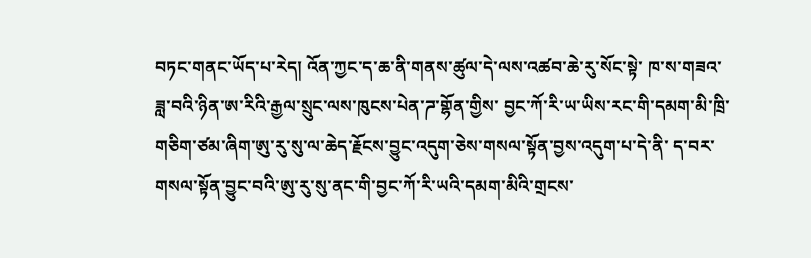བཏང་གནང་ཡོད་པ་རེད། འོན་ཀྱང་ད་ཆ་ནི་གནས་ཚུལ་དེ་ལས་འཚབ་ཆེ་རུ་སོང་སྟེ་ ཁ་ས་གཟའ་ཟླ་བའི་ཉིན་ཨ་རིའི་རྒྱལ་སྲུང་ལས་ཁུངས་པེན་ཌ་གྷོན་གྱིས་ བྱང་ཀོ་རི་ཡ་ཡིས་རང་གི་དམག་མི་ཁྲི་གཅིག་ཙམ་ཞིག་ཨུ་རུ་སུ་ལ་ཆེད་རྗོངས་བྱུང་འདུག་ཅེས་གསལ་སྟོན་བྱས་འདུག་པ་དེ་ནི་ ད་བར་གསལ་སྟོན་བྱུང་བའི་ཨུ་རུ་སུ་ནང་གི་བྱང་ཀོ་རི་ཡའི་དམག་མིའི་གྲངས་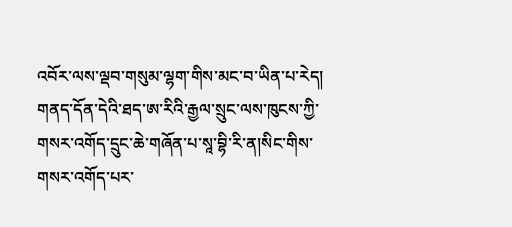འབོར་ལས་ལྡབ་གསུམ་ལྷག་གིས་མང་བ་ཡིན་པ་རེད།
གནད་དོན་དེའི་ཐད་ཨ་རིའི་རྒྱལ་སྲུང་ལས་ཁུངས་ཀྱི་གསར་འགོད་དྲུང་ཆེ་གཞོན་པ་སཱ་བྷི་རི་ན།སིང་གིས་གསར་འགོད་པར་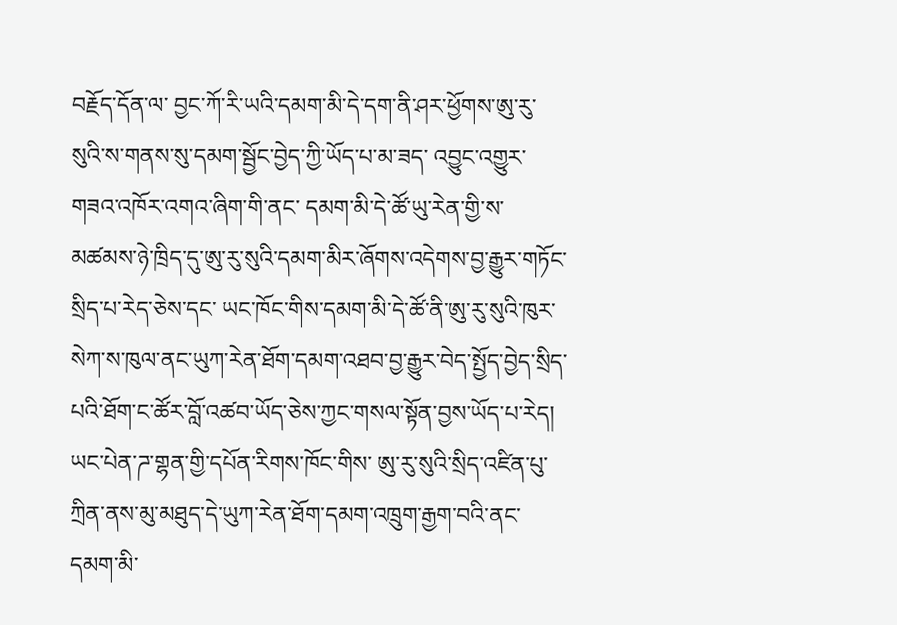བརྗོད་དོན་ལ་ བྱང་ཀོ་རི་ཡའི་དམག་མི་དེ་དག་ནི་ཤར་ཕྱོགས་ཨུ་རུ་སུའི་ས་གནས་སུ་དམག་སྦྱོང་བྱེད་ཀྱི་ཡོད་པ་མ་ཟད་ འབྱུང་འགྱུར་གཟའ་འཁོར་འགའ་ཞིག་གི་ནང་ དམག་མི་དེ་ཚོ་ཡུ་རེན་གྱི་ས་མཚམས་ཉེ་ཁྲིད་དུ་ཨུ་རུ་སུའི་དམག་མིར་ཞོགས་འདེགས་བྱ་རྒྱུར་གཏོང་སྲིད་པ་རེད་ཅེས་དང་ ཡང་ཁོང་གིས་དམག་མི་དེ་ཚོ་ནི་ཨུ་རུ་སུའི་ཁུར་སེཀ་ས་ཁུལ་ནང་ཡུཀ་རེན་ཐོག་དམག་འཐབ་བྱ་རྒྱུར་བེད་སྤྱོད་བྱེད་སྲིད་པའི་ཐོག་ང་ཚོར་བློ་འཚབ་ཡོད་ཅེས་ཀྱང་གསལ་སྟོན་བྱས་ཡོད་པ་རེད། ཡང་པེན་ཌ་གྷན་གྱི་དཔོན་རིགས་ཁོང་གིས་ ཨུ་རུ་སུའི་སྲིད་འཛིན་པུ་ཀྲིན་ནས་མུ་མཐུད་དེ་ཡུཀ་རེན་ཐོག་དམག་འཁྲུག་རྒྱག་བའི་ནང་ དམག་མི་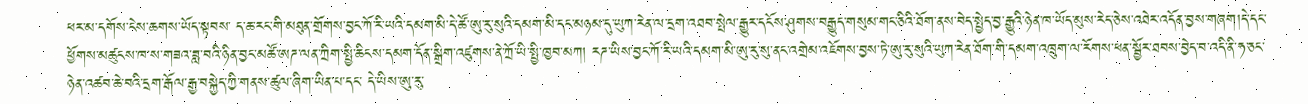ཕར་མ་དགོས་ངེས་ཆགས་ཡོད་སྟབས་ ད་ཆ་རང་གི་མཐུན་གྲོགས་བྱང་ཀོ་རི་ཡའི་དམག་མི་དེ་ཚོ་ཨུ་རུ་སུའི་དམག་མི་དང་མཉམ་དུ་ཡུཀ་རེན་ལ་དྲག་འཐབ་སྤེལ་རྒྱུར་དངོས་ཤུགས་བརྒྱུད་གསུམ་གང་ཅིའི་ཐོག་ནས་བེད་སྤྱེད་བྱ་རྒྱུའི་ཉེན་ཁ་ཡོད་མུས་རེད་ཅེས་འཐེར་འདོན་བྱས་གཞག།དེ་དང་ཕྱོགས་མཚུངས་ཁ་ས་གཟའ་ཟླ་བའི་ཉིན་བྱང་མཚོ་ཨཌ་ལན་ཀྲིག་སྤྱི་ཆིངས་དམག་དོན་སྒྲིག་འཛུགས་ནེ་ཀྲོ་ཡི་སྤྱི་ཁྱབ་མཀ། རཌ་ཡིས་བྱང་ཀོ་རི་ཡའི་དམག་མི་ཨུ་རུ་སུ་ནང་འགྲེམ་འཇོགས་བྱས་ཏེ་ཨུ་རུ་སུའི་ཡུཀ་རེན་ཐོག་གི་དམག་འཁྲུག་ལ་རོགས་ཕན་སྦྱོར་ཐབས་བྱེད་བ་འདི་ནི་ཧ་ཅང་ཉེན་འཚབ་ཆེ་བའི་དྲག་རྒོལ་རྒྱ་བསྐྱེད་ཀྱི་གནས་ཚུལ་ཞིག་ཡིན་པ་དང་ དེ་ཡིས་ཨུ་རུ་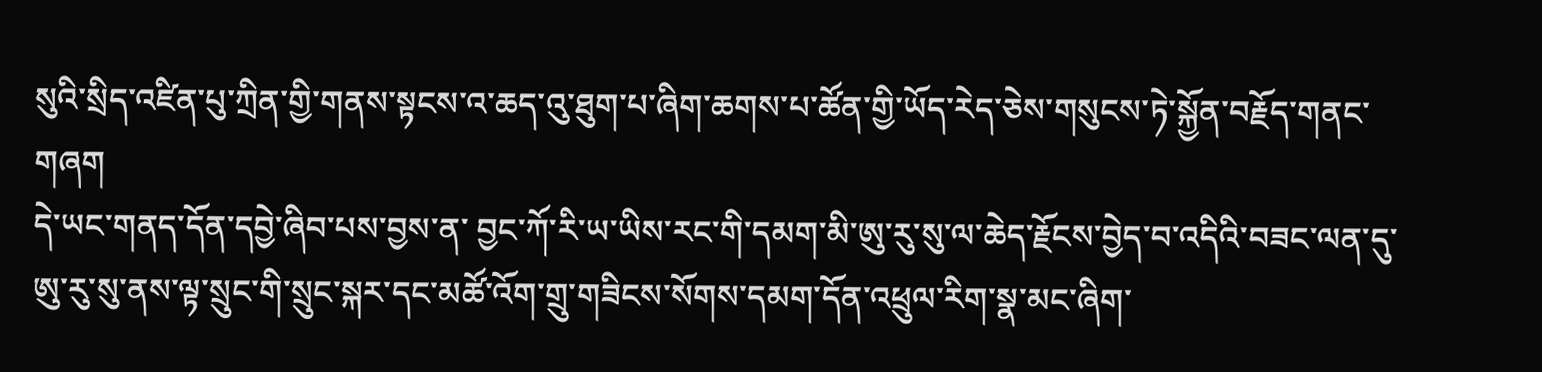སུའི་སྲིད་འཛིན་པུ་ཀྲིན་གྱི་གནས་སྟངས་འ་ཆད་འུ་ཐུག་པ་ཞིག་ཆགས་པ་ཚོན་གྱི་ཡོད་རེད་ཅེས་གསུངས་ཏེ་སྐྱོན་བརྗོད་གནང་གཞག
དེ་ཡང་གནད་དོན་དབྱེ་ཞིབ་པས་བྱས་ན་ བྱང་ཀོ་རི་ཡ་ཡིས་རང་གི་དམག་མི་ཨུ་རུ་སུ་ལ་ཆེད་རྗོངས་བྱེད་བ་འདིའི་བཟང་ལན་དུ་ ཨུ་རུ་སུ་ནས་ལྟ་སྲུང་གི་སྲུང་སྐར་དང་མཚོ་འོག་གྲུ་གཟིངས་སོགས་དམག་དོན་འཕྲུལ་རིག་སྣ་མང་ཞིག་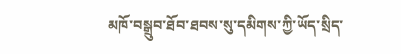མཁོ་བསྒྲུབ་ཐོབ་ཐབས་སུ་དམིགས་ཀྱི་ཡོད་སྲིད་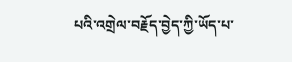པའི་འགྲེལ་བརྗོད་བྱེད་ཀྱི་ཡོད་པ་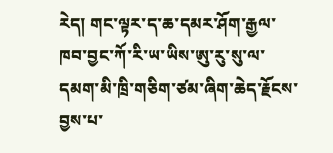རེད། གང་ལྟར་ད་ཆ་དམར་ཤོག་རྒྱལ་ཁབ་བྱང་ཀོ་རི་ཡ་ཡིས་ཨུ་རུ་སུ་ལ་དམག་མི་ཁྲི་གཅིག་ཙམ་ཞིག་ཆེད་རྗོངས་བྱས་པ་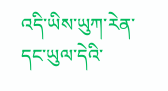འདི་ཡིས་ཡུཀ་རེན་དང་ཡུལ་དེའི་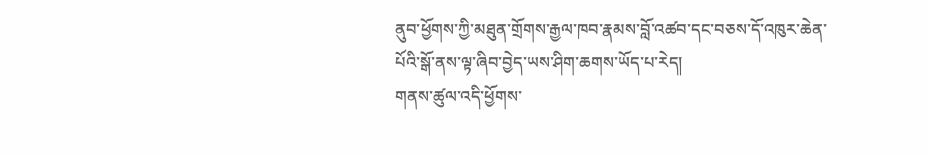ནུབ་ཕྱོགས་ཀྱི་མཐུན་གྲོགས་རྒྱལ་ཁབ་རྣམས་བློ་འཚབ་དང་བཅས་དོ་འཁུར་ཆེན་པོའི་སྒོ་ནས་ལྟ་ཞིབ་བྱེད་ཡས་ཤིག་ཆགས་ཡོད་པ་རེད།
གནས་ཚུལ་འདི་ཕྱོགས་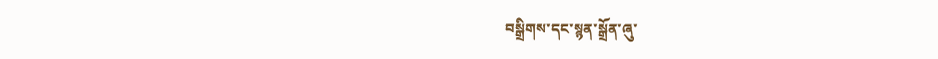བསྒྲིགས་དང་སྙན་སྒྲོན་ཞུ་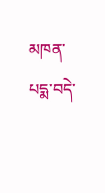མཁན་པདྨ་བདེ་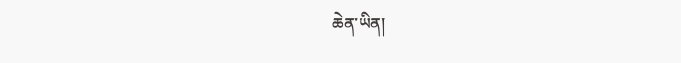ཆེན་ཡིན།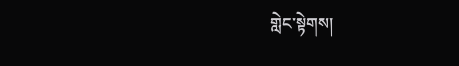གླེང་སྟེགས།